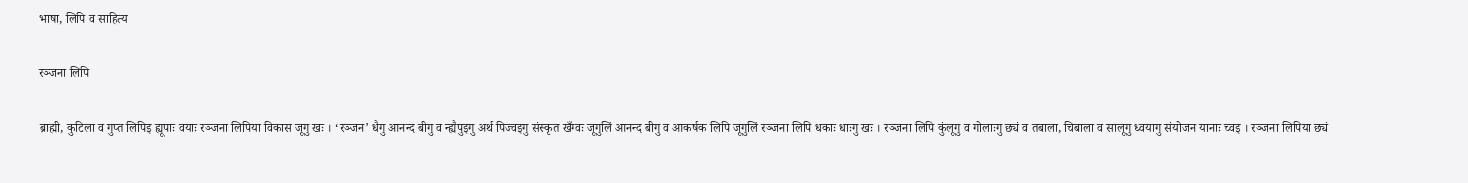भाषा, लिपि व साहित्य

रञ्जना लिपि

ब्राह्मी, कुटिला व गुप्त लिपिइ ह्यूपाः वयाः रञ्जना लिपिया विकास जूगु खः । ‘रञ्जन’ धैगु आनन्द बीगु व न्ह्यैपुइगु अर्थ पिज्वइगु संस्कृत खँग्वः जूगुलिं आनन्द बीगु व आकर्षक लिपि जूगुलिं रञ्जना लिपि धकाः धाःगु खः । रञ्जना लिपि कुंलूगु व गोलाःगु छ्यं व तबाला, चिबाला व सालूगु ध्वयागु संयोजन यानाः च्वइ । रञ्जना लिपिया छ्यं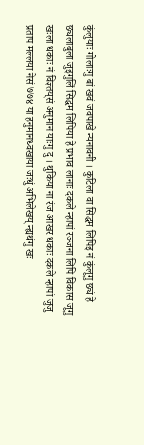कुंलुयाः गोलाःगु बां खवं जवपाखे न्यनावनी । कुटिला वा सिद्धम लिपिइ नं कुंलूगु छ्यं हे छ्यलाबुला जुइगुलिं सिद्धम लिपिया हे प्रभाव लानाः दकले न्हापां रञ्जना लिपि विकास जूगु खःला धकाः नं विज्ञ्तय्‌सं अनुमान याःगु दु । थुकिया ना रंज आखर धकाः दकले न्हापां जुजु प्रताप मल्लया नेसं ७७४ या हनुमानध्वखाया जःधुं अभिलेखय् न्ह्यथंगु खः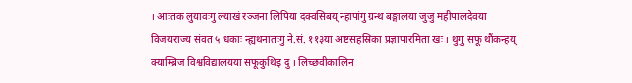। आःतक लुयावःगु ल्याखं रञ्जना लिपिया दक्वसिबय् न्हापांगु ग्रन्थ बङ्गालया जुजु महीपालदेवया विजयराज्य संवत ५ धकाः न्ह्यथनातःगु ने.सं. ११३या अष्टसहस्रिका प्रज्ञापारमिता खः । थुगु सफू थौंकन्हय् क्याम्ब्रिज विश्वविद्यालयया सफूकुथिइ दु । लिच्छवीकालिन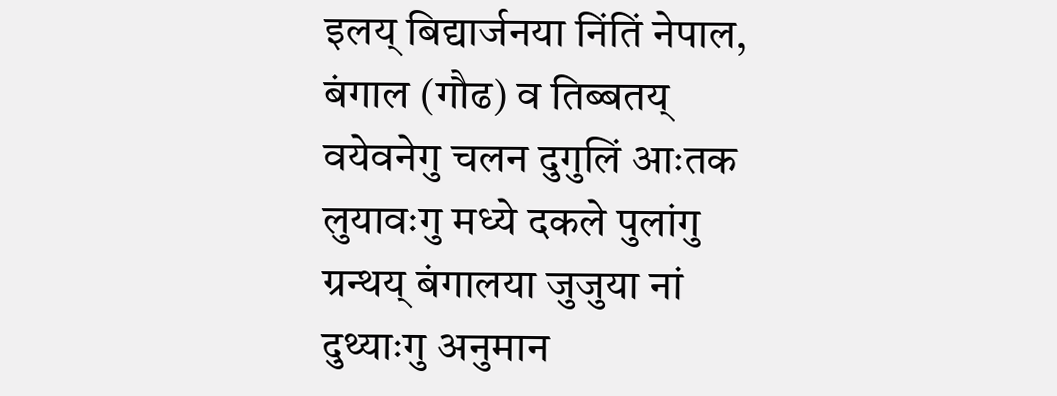इलय् बिद्यार्जनया निंतिं नेपाल, बंगाल (गौढ) व तिब्बतय् वयेवनेगु चलन दुगुलिं आःतक लुयावःगु मध्ये दकले पुलांगु ग्रन्थय् बंगालया जुजुया नां दुथ्याःगु अनुमान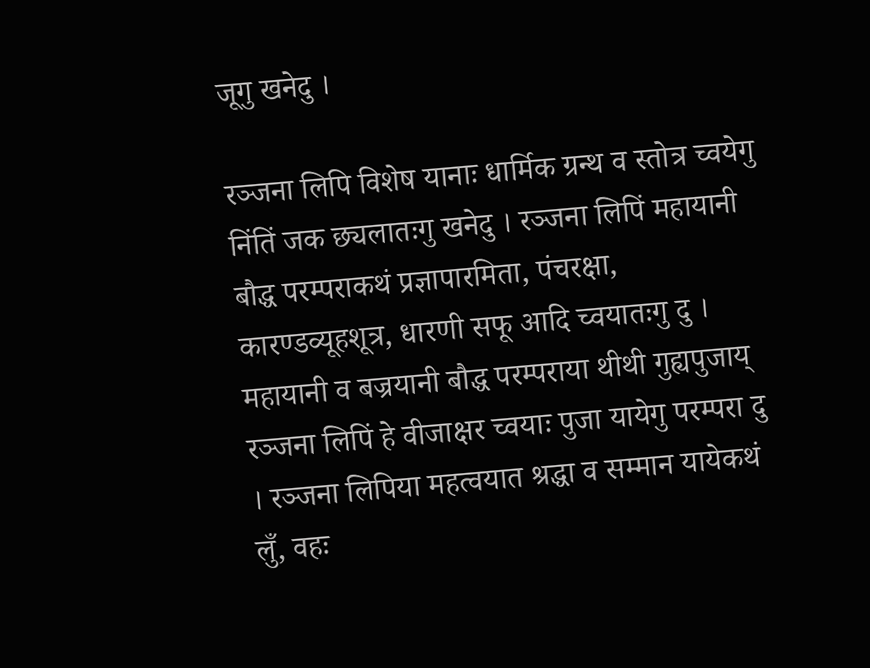जूगु खनेदु ।

रञ्जना लिपि विशेष यानाः धार्मिक ग्रन्थ व स्तोत्र च्वयेगु निंतिं जक छ्यलातःगु खनेदु । रञ्जना लिपिं महायानी बौद्ध परम्पराकथं प्रज्ञापारमिता, पंचरक्षा, कारण्डव्यूहशूत्र, धारणी सफू आदि च्वयातःगु दु । महायानी व बज्रयानी बौद्ध परम्पराया थीथी गुह्यपुजाय् रञ्जना लिपिं हे वीजाक्षर च्वयाः पुजा यायेगु परम्परा दु । रञ्जना लिपिया महत्वयात श्रद्धा व सम्मान यायेकथं लुँ, वहः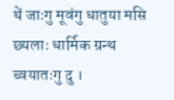थें जाःगु मूवंगु धातुया मसि छ्यलाः धार्मिक ग्रन्थ च्वयातःगु दु ।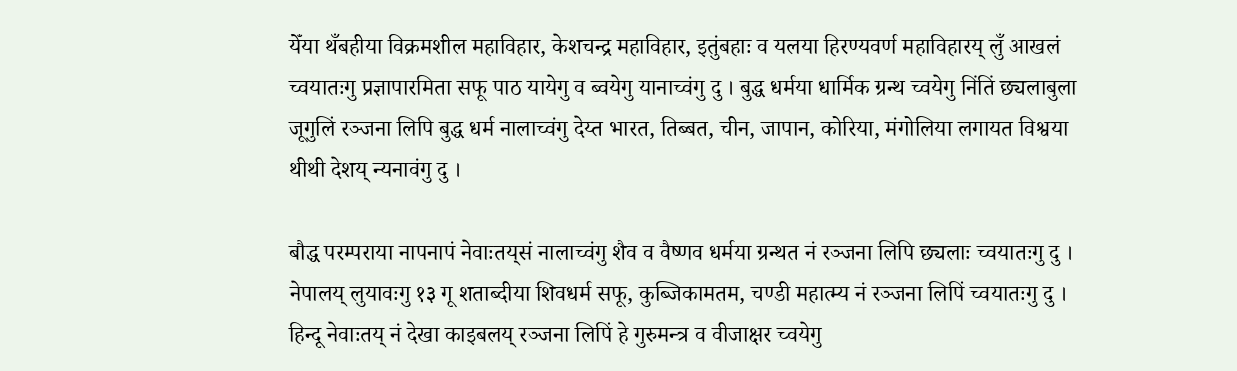येँया थँबहीया विक्रमशील महाविहार, केशचन्द्र महाविहार, इतुंबहाः व यलया हिरण्यवर्ण महाविहारय् लुँ आखलं च्वयातःगु प्रज्ञापारमिता सफू पाठ यायेगु व ब्वयेगु यानाच्वंगु दु । बुद्ध धर्मया धार्मिक ग्रन्थ च्वयेगु निंतिं छ्यलाबुला जूगुलिं रञ्जना लिपि बुद्ध धर्म नालाच्वंगु देय्त भारत, तिब्बत, चीन, जापान, कोरिया, मंगोलिया लगायत विश्वया थीथी देशय् न्यनावंगु दु ।

बौद्ध परम्पराया नापनापं नेवाःतय्‌सं नालाच्वंगु शैव व वैष्णव धर्मया ग्रन्थत नं रञ्जना लिपि छ्यलाः च्वयातःगु दु । नेपालय् लुयावःगु १३ गू शताब्दीया शिवधर्म सफू, कुब्जिकामतम, चण्डी महात्म्य नं रञ्जना लिपिं च्वयातःगु दु । हिन्दू नेवाःतय् नं देखा काइबलय् रञ्जना लिपिं हे गुरुमन्त्र व वीजाक्षर च्वयेगु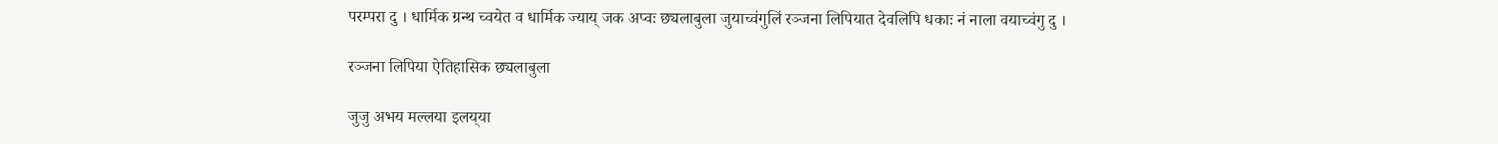परम्परा दु । धार्मिक ग्रन्थ च्वयेत व धार्मिक ज्याय् जक अप्वः छ्यलाबुला जुयाच्वंगुलिं रञ्जना लिपियात देवलिपि धकाः नं नाला वयाच्वंगु दु ।

रञ्जना लिपिया ऐतिहासिक छ्यलाबुला

जुजु अभय मल्लया इलय्‌या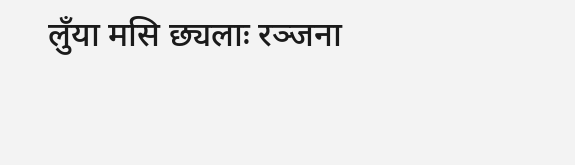लुँया मसि छ्यलाः रञ्जना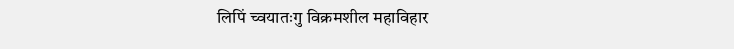लिपिं च्वयातःगु विक्रमशील महाविहार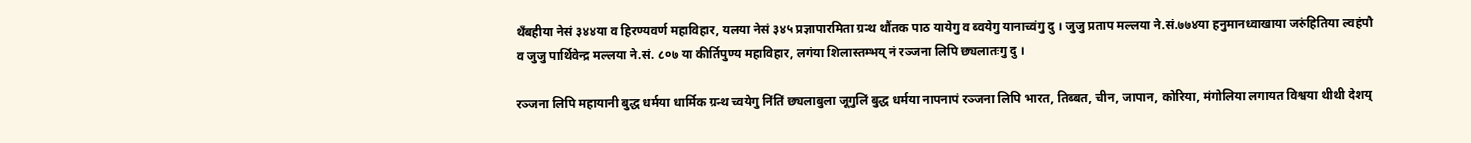थँबहीया नेसं ३४४या व हिरण्यवर्ण महाविहार, यलया नेसं ३४५ प्रज्ञापारमिता ग्रन्थ थौंतक पाठ यायेगु व ब्वयेगु यानाच्वंगु दु । जुजु प्रताप मल्लया ने.सं.७७४या हनुमानध्वाखाया जरुंहितिया ल्वहंपौ व जुजु पार्थिवेन्द्र मल्लया ने.सं. ८०७ या कीर्तिपुण्य महाविहार, लगंया शिलास्तम्भय् नं रञ्जना लिपि छ्यलातःगु दु ।

रञ्जना लिपि महायानी बुद्ध धर्मया धार्मिक ग्रन्थ च्वयेगु निंतिं छ्यलाबुला जूगुलिं बुद्ध धर्मया नापनापं रञ्जना लिपि भारत, तिब्बत, चीन, जापान, कोरिया, मंगोलिया लगायत विश्वया थीथी देशय्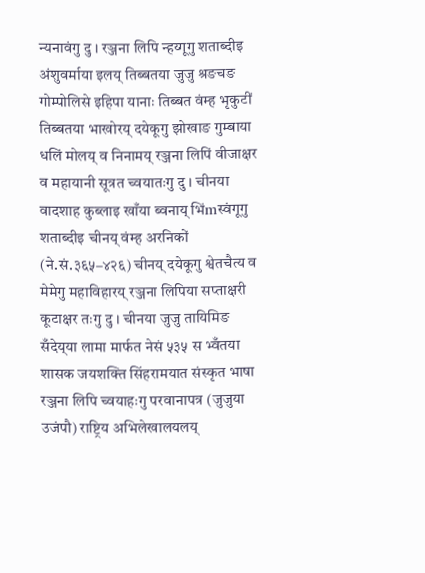न्यनावंगु दु । रञ्जना लिपि न्हय्गूगु शताब्दीइ अंशुवर्माया इलय् तिब्बतया जुजु श्रङचङ गोम्पोलिसे इहिपा यानाः तिब्बत वंम्ह भृकुटीं तिब्बतया भाखोरय् दयेकूगु झोखाङ गुम्बाया धलिं मोलय् व निनामय् रञ्जना लिपिं वीजाक्षर व महायानी सूत्रत च्वयातःगु दु । चीनया वादशाह कुब्लाइ खाँया ब्वनाय् भिंmस्वंगूगु शताब्दीइ चीनय् वंम्ह अरनिकों (ने.सं.३६५–४२६) चीनय् दयेकूगु श्वेतचैत्य व मेमेगु महाविहारय् रञ्जना लिपिया सप्ताक्षरी कूटाक्षर तःगु दु । चीनया जुजु तायिमिङ सँदेय्‌या लामा मार्फत नेसं ५३५ स भ्वँतया शासक जयशक्ति सिंहरामयात संस्कृत भाषा रञ्जना लिपि च्वयाहःगु परवानापत्र (जुजुया उजंपौ) राष्ट्रिय अभिलेखालयलय्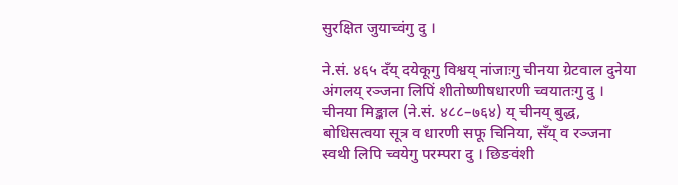सुरक्षित जुयाच्वंगु दु ।

ने.सं. ४६५ दँय् दयेकूगु विश्वय् नांजाःगु चीनया ग्रेटवाल दुनेया अंगलय् रञ्जना लिपिं शीतोष्णीषधारणी च्वयातःगु दु । चीनया मिङ्काल (ने.सं. ४८८–७६४) य् चीनय् बुद्ध, बोधिसत्वया सूत्र व धारणी सफू चिनिया, सँय् व रञ्जना स्वथी लिपि च्वयेगु परम्परा दु । छिङवंशी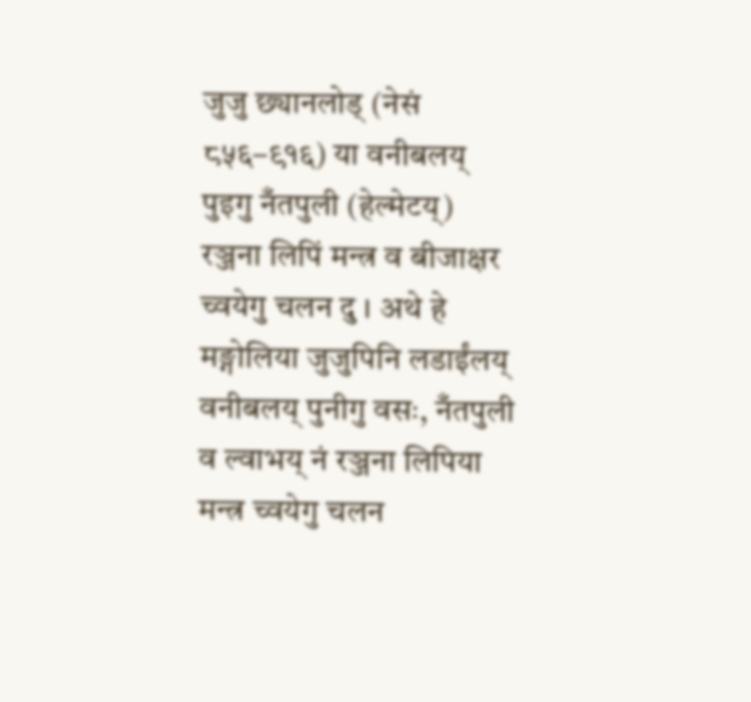जुजु छ्यानलोड् (नेसं ८५६–९१६) या वनीबलय् पुइगु नँतपुली (हेल्मेटय्) रञ्जना लिपिं मन्त्र व बीजाक्षर च्वयेगु चलन दु । अथे हे मङ्गोलिया जुजुपिनि लडाईंलय् वनीबलय् पुनीगु वसः, नँतपुली व ल्वाभय् नं रञ्जना लिपिया मन्त्र च्वयेगु चलन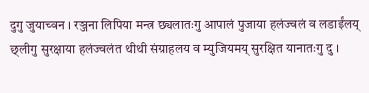दुगु जुयाच्वन । रञ्जना लिपिया मन्त्र छ्यलातःगु आपालं पुजाया हलंज्वलं व लडाईंलय् छ्लीगु सुरक्षाया हलंज्वलंत थीथी संग्राहलय व म्युजियमय् सुरक्षित यानातःगु दु ।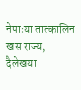नेपाःया तात्कालिन खस राज्य, दैलेखया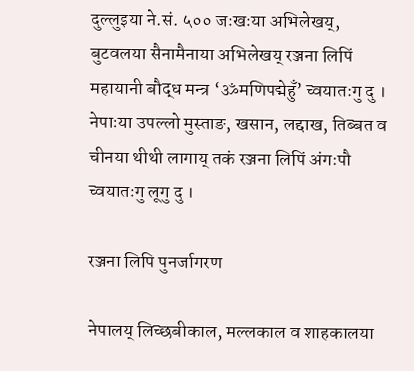दुल्लुइया ने.सं. ५०० जःखःया अभिलेखय्, बुटवलया सैनामैनाया अभिलेखय् रञ्जना लिपिं महायानी बौद्ध मन्त्र ‘ॐमणिपद्मेहुँ’ च्वयातःगु दु । नेपाःया उपल्लो मुस्ताङ, खसान, लद्दाख, तिब्बत व चीनया थीथी लागाय् तकं रञ्जना लिपिं अंगःपौ च्वयातःगु लूगु दु ।

रञ्जना लिपि पुनर्जागरण

नेपालय् लिच्छबीकाल, मल्लकाल व शाहकालया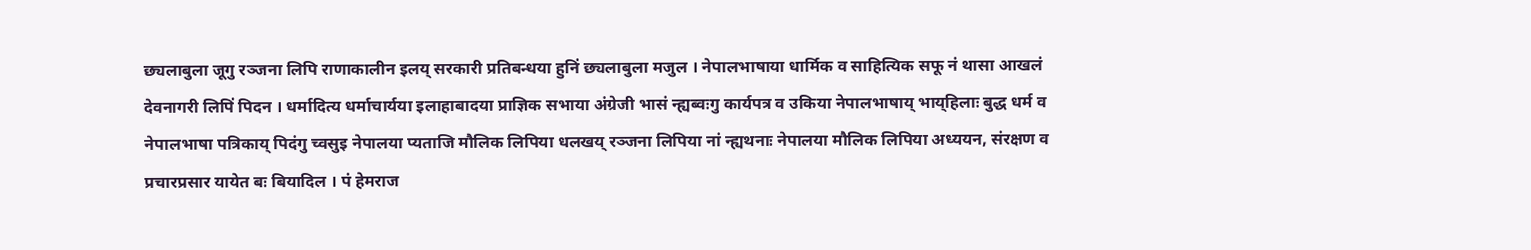छ्यलाबुला जूगु रञ्जना लिपि राणाकालीन इलय् सरकारी प्रतिबन्धया हुनिं छ्यलाबुला मजुल । नेपालभाषाया धार्मिक व साहित्यिक सफू नं थासा आखलं देवनागरी लिपिं पिदन । धर्मादित्य धर्माचार्यया इलाहाबादया प्राज्ञिक सभाया अंग्रेजी भासं न्ह्यब्वःगु कार्यपत्र व उकिया नेपालभाषाय् भाय्‌हिलाः बुद्ध धर्म व नेपालभाषा पत्रिकाय् पिदंगु च्वसुइ नेपालया प्यताजि मौलिक लिपिया धलखय् रञ्जना लिपिया नां न्ह्यथनाः नेपालया मौलिक लिपिया अध्ययन, संरक्षण व प्रचारप्रसार यायेत बः बियादिल । पं हेमराज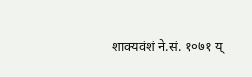शाक्यवंशं ने.सं. १०७१ य्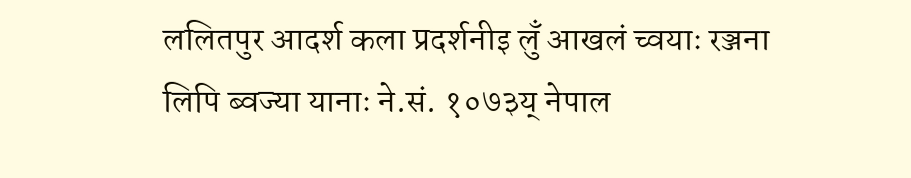ललितपुर आदर्श कला प्रदर्शनीइ लुँ आखलं च्वयाः रञ्जना लिपि ब्वज्या यानाः ने.सं. १०७३य् नेपाल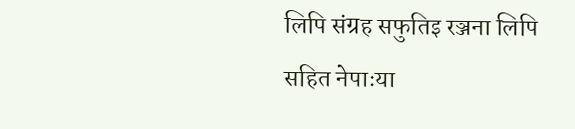लिपि संग्रह सफुतिइ रञ्जना लिपि सहित नेपाःया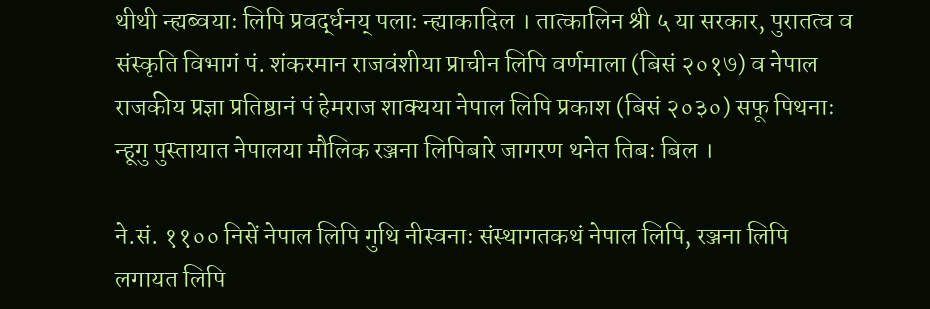थीथी न्ह्यब्वयाः लिपि प्रवर्द्धनय् पलाः न्ह्याकादिल । तात्कालिन श्री ५ या सरकार, पुरातत्व व संस्कृति विभागं पं. शंकरमान राजवंशीया प्राचीन लिपि वर्णमाला (बिसं २०१७) व नेपाल राजकीय प्रज्ञा प्रतिष्ठानं पं हेमराज शाक्यया नेपाल लिपि प्रकाश (बिसं २०३०) सफू पिथनाः न्हूगु पुस्तायात नेपालया मौलिक रञ्जना लिपिबारे जागरण थनेत तिबः बिल ।

ने.सं. ११०० निसें नेपाल लिपि गुथि नीस्वनाः संस्थागतकथं नेपाल लिपि, रञ्जना लिपि लगायत लिपि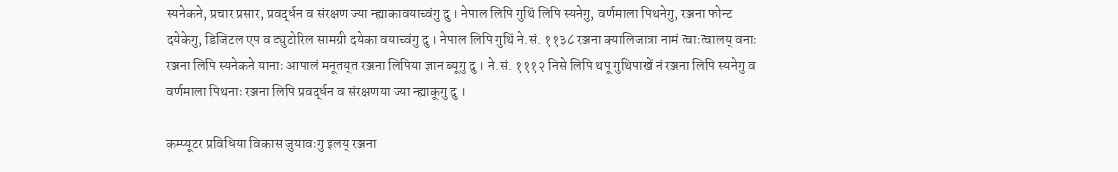स्यनेकने, प्रचार प्रसार, प्रवर्द्धन व संरक्षण ज्या न्ह्याकावयाच्वंगु दु । नेपाल लिपि गुथिं लिपि स्यनेगु, वर्णमाला पिथनेगु, रञ्जना फोन्ट दयेकेगु, डिजिटल एप व ट्युटोरिल सामग्री दयेका वयाच्वंगु दु । नेपाल लिपि गुथिं ने.सं. ११३८ रञ्जना क्यालिजात्रा नामं त्वाःत्वालय् वनाः रञ्जना लिपि स्यनेकने यानाः आपालं मनूतय्‌त रञ्जना लिपिया ज्ञान ब्यूगु दु । ने.सं. १११२ निसे लिपि थपू गुथिपाखें नं रञ्जना लिपि स्यनेगु व वर्णमाला पिथनाः रञ्जना लिपि प्रवर्द्धन व संरक्षणया ज्या न्ह्याकूगु दु ।

कम्प्यूटर प्रविधिया विकास जुयावःगु इलय् रञ्जना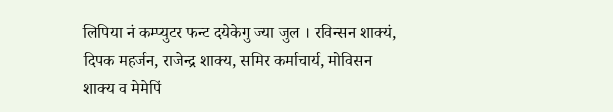लिपिया नं कम्प्युटर फन्ट दयेकेगु ज्या जुल । रविन्सन शाक्यं, दिपक महर्जन, राजेन्द्र शाक्य, समिर कर्माचार्य, मोविसन शाक्य व मेमेपिं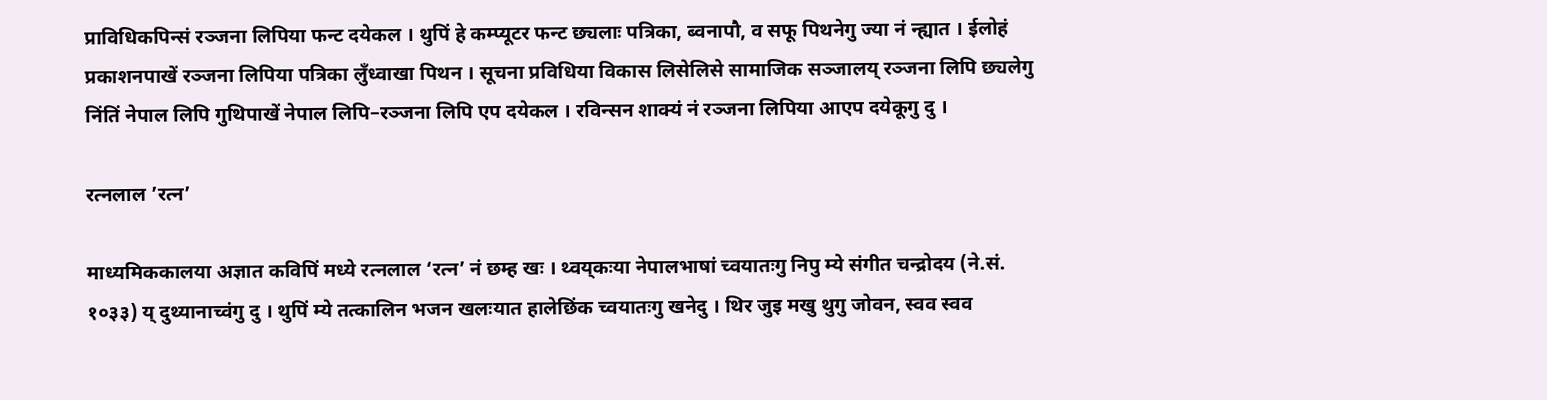प्राविधिकपिन्सं रञ्जना लिपिया फन्ट दयेकल । थुपिं हे कम्प्यूटर फन्ट छ्यलाः पत्रिका, ब्वनापौ, व सफू पिथनेगु ज्या नं न्ह्यात । ईलोहं प्रकाशनपाखें रञ्जना लिपिया पत्रिका लुँध्वाखा पिथन । सूचना प्रविधिया विकास लिसेलिसे सामाजिक सञ्जालय् रञ्जना लिपि छ्यलेगु निंतिं नेपाल लिपि गुथिपाखें नेपाल लिपि–रञ्जना लिपि एप दयेकल । रविन्सन शाक्यं नं रञ्जना लिपिया आएप दयेकूगु दु ।

रत्नलाल ’रत्न’

माध्यमिककालया अज्ञात कविपिं मध्ये रत्नलाल ‘रत्न’ नं छम्ह खः । थ्वय्‌कःया नेपालभाषां च्वयातःगु निपु म्ये संगीत चन्द्रोदय (ने.सं. १०३३) य् दुथ्यानाच्वंगु दु । थुपिं म्ये तत्कालिन भजन खलःयात हालेछिंक च्वयातःगु खनेदु । थिर जुइ मखु थुगु जोवन, स्वव स्वव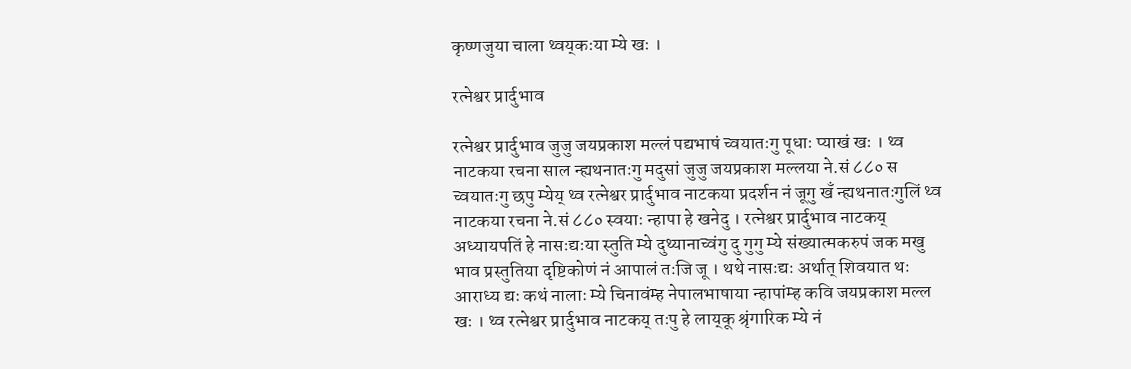कृष्णजुया चाला थ्वय्‌कःया म्ये खः ।

रत्नेश्वर प्रार्दुभाव

रत्नेश्वर प्रार्दुभाव जुजु जयप्रकाश मल्लं पद्यभाषं च्वयातःगु पूधाः प्याखं खः । थ्व नाटकया रचना साल न्ह्यथनातःगु मदुसां जुजु जयप्रकाश मल्लया ने.सं ८८० स च्वयातःगु छपु म्येय् थ्व रत्नेश्वर प्रार्दुभाव नाटकया प्रदर्शन नं जूगु खँ न्ह्यथनातःगुलिं थ्व नाटकया रचना ने.सं ८८० स्वयाः न्हापा हे खनेदु । रत्नेश्वर प्रार्दुभाव नाटकय् अध्यायपतिं हे नासःद्यःया स्तुति म्ये दुथ्यानाच्वंगु दु गुगु म्ये संख्यात्मकरुपं जक मखु भाव प्रस्तुतिया दृष्टिकोणं नं आपालं तःजि जू । थथे नासःद्यः अर्थात् शिवयात थः आराध्य द्यः कथं नालाः म्ये चिनावंम्ह नेपालभाषाया न्हापांम्ह कवि जयप्रकाश मल्ल खः । थ्व रत्नेश्वर प्रार्दुभाव नाटकय् तःपु हे लाय्‌कू श्रृंगारिक म्ये नं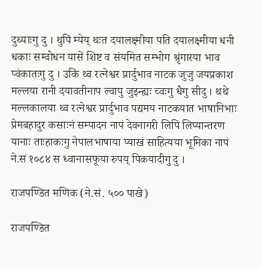दुथ्याःगु दु । थुपिं म्येय् थःत दयालक्ष्मीया पति दयालक्ष्मीया धनी धकाः सम्वोधन यासें शिष्ट व संयमित सम्भोग श्रृंगारया भाव प्वंकातःगु दु । उकिं थ्व रत्नेश्वर प्रार्दुभाव नाटक जुजु जयप्रकाश मल्लया रानी दयावतीनाप ल्वापु जुइन्ह्यः च्वःगु धैगु सीदु । थथे मल्लकालया थ्व रत्नेश्वर प्रार्दुभाव पद्यमय नाटकयात भाषानिभाः प्रेमबहादुर कसाःनं सम्पादन नापं देवनागरी लिपिं लिप्यान्तरण यानाः ताःहाकःगु नेपालभाषाया प्याखं साहित्यया भूमिका नापं ने.सं १०८४ स ध्वानासफूया रुपय् पिकयादीगु दु ।

राजपण्डित मणिक (ने.सं. ५०० पाखे)

राजपण्डित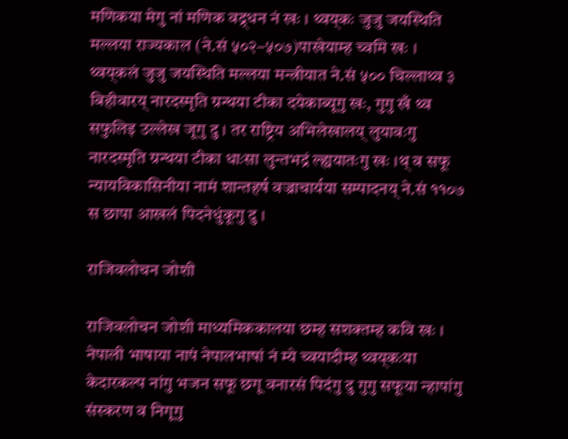मणिकया मेगु नां मणिक वद्र्धन नं खः । थ्वय्‌कः जुजु जयस्थिति मल्लया राज्यकाल (ने.सं ५०२–५०७)पाखेयाम्ह च्वमि खः । थ्वय्‌कलं जुजु जयस्थिति मल्लया मन्त्रीयात ने.सं ५०० चिल्लाथ्व ३ बिहीवारय् नारदस्मृति ग्रन्थया टीका दयेकाब्यूगु खः, गुगु खँ थ्व सफुलिइ उल्लेख जूगु दु । तर राष्ट्रिय अभिलेखालय् लुयावःगु नारदस्मृति ग्रन्थया टीका धाःसा लुन्तभद्रं ल्ह्ययातःगु खः ।थ् व सफू न्यायविकासिनीया नामं शान्तहर्ष वज्राचार्यया सम्पादनय् ने.सं ११०७ स छापा आखलं पिदनेधुंकूगु दु ।

राजिवलोचन जोशी

राजिवलोचन जोशी माध्यमिककालया छम्ह सशक्तम्ह कवि खः । नेपाली भाषाया नापं नेपालभाषां नं म्ये च्वयादीम्ह थ्वय्‌कःया केदारकल्प नांगु भजन सफू छगू वनारसं पिदंगु दु गुगु सफूया न्हापांगु संस्करण व निगूगु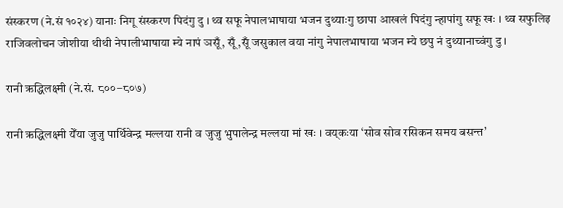संस्करण (ने.सं १०२४) यानाः निगू संस्करण पिदंगु दु । थ्व सफू नेपालभाषाया भजन दुथ्याःगु छापा आखलं पिदंगु न्हापांगु सफू खः । थ्व सफुलिइ राजिवलोचन जोशीया थीथी नेपालीभाषाया म्ये नापं ञसूँ, सूँ ,सूँ जसुकाल वया नांगु नेपालभाषाया भजन म्ये छपु नं दुथ्यानाच्वंगु दु ।

रानी ऋद्धिलक्ष्मी (ने.सं. ८००–८०७)

रानी ऋद्धिलक्ष्मी येँया जुजु पार्थिवेन्द्र मल्लया रानी व जुजु भुपालेन्द्र मल्लया मां खः । वय्‌कःया ‘सोव सोव रसिकन समय बसन्त’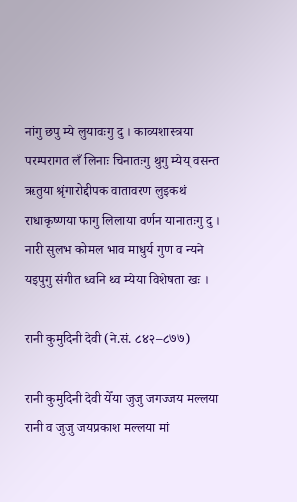नांगु छपु म्ये लुयावःगु दु । काव्यशास्त्रया परम्परागत लँ लिनाः चिनातःगु थुगु म्येय् वसन्त ऋतुया श्रृंगारोद्दीपक वातावरण लुइकथं राधाकृष्णया फागु लिलाया वर्णन यानातःगु दु । नारी सुलभ कोमल भाव माधुर्य गुण व न्यने यइपुगु संगीत ध्वनि थ्व म्येया विशेषता खः ।

रानी कुमुदिनी देवी (ने.सं. ८४२–८७७)

रानी कुमुदिनी देवी येँया जुजु जगज्जय मल्लया रानी व जुजु जयप्रकाश मल्लया मां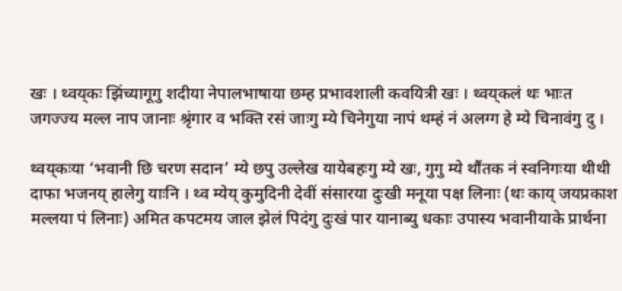खः । थ्वय्‌कः झिंच्यागूगु शदीया नेपालभाषाया छम्ह प्रभावशाली कवयित्री खः । थ्वय्‌कलं थः भाःत जगज्ज्य मल्ल नाप जानाः श्रृंगार व भक्ति रसं जाःगु म्ये चिनेगुया नापं थम्हं नं अलग्ग हे म्ये चिनावंगु दु ।

थ्वय्‌कःया ‘भवानी छि चरण सदान’ म्ये छपु उल्लेख यायेबहःगु म्ये खः, गुगु म्ये थौंतक नं स्वनिगःया थीथी दाफा भजनय् हालेगु याःनि । थ्व म्येय् कुमुदिनी देवीं संसारया दुःखी मनूया पक्ष लिनाः (थः काय् जयप्रकाश मल्लया पं लिनाः) अमित कपटमय जाल झेलं पिदंगु दुःखं पार यानाब्यु धकाः उपास्य भवानीयाके प्रार्थना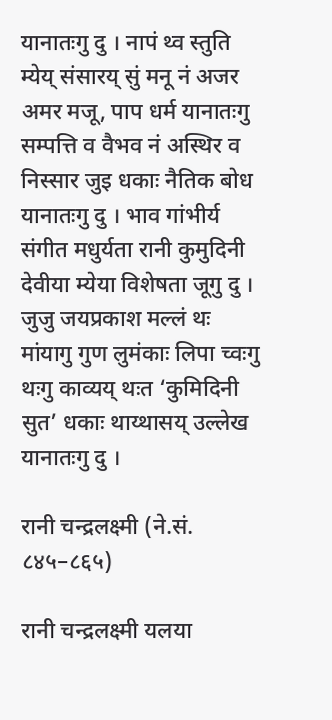यानातःगु दु । नापं थ्व स्तुति म्येय् संसारय् सुं मनू नं अजर अमर मजू, पाप धर्म यानातःगु सम्पत्ति व वैभव नं अस्थिर व निस्सार जुइ धकाः नैतिक बोध यानातःगु दु । भाव गांभीर्य संगीत मधुर्यता रानी कुमुदिनी देवीया म्येया विशेषता जूगु दु । जुजु जयप्रकाश मल्लं थः मांयागु गुण लुमंकाः लिपा च्वःगु थःगु काव्यय् थःत ‘कुमिदिनी सुत’ धकाः थाय्थासय् उल्लेख यानातःगु दु ।

रानी चन्द्रलक्ष्मी (ने.सं. ८४५–८६५)

रानी चन्द्रलक्ष्मी यलया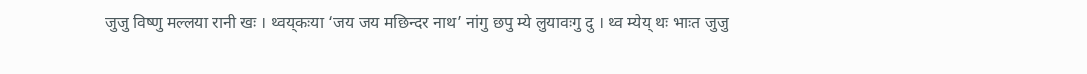जुजु विष्णु मल्लया रानी खः । थ्वय्‌कःया ‘जय जय मछिन्दर नाथ’ नांगु छपु म्ये लुयावःगु दु । थ्व म्येय् थः भाःत जुजु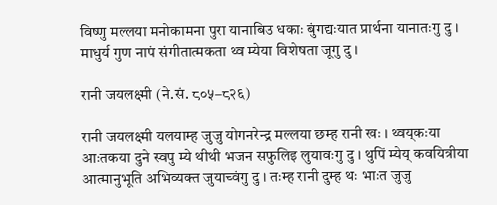विष्णु मल्लया मनोकामना पुरा यानाबिउ धकाः बुंगद्यःयात प्रार्थना यानातःगु दु । माधुर्य गुण नापं संगीतात्मकता थ्व म्येया विशेषता जूगु दु ।

रानी जयलक्ष्मी (ने.सं. ८०५–८२६)

रानी जयलक्ष्मी यलयाम्ह जुजु योगनरेन्द्र मल्लया छम्ह रानी खः । थ्वय्‌कःया आःतकया दुने स्वपु म्ये थीथी भजन सफुलिइ लुयावःगु दु । थुपिं म्येय् कवयित्रीया आत्मानुभूति अभिव्यक्त जुयाच्वंगु दु । तःम्ह रानी दुम्ह थः भाःत जुजु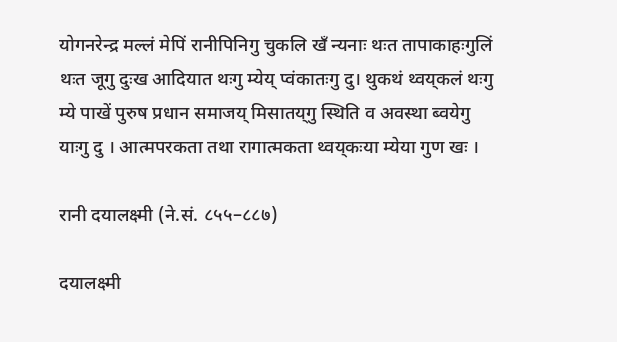योगनरेन्द्र मल्लं मेपिं रानीपिनिगु चुकलि खँ न्यनाः थःत तापाकाहःगुलिं थःत जूगु दुःख आदियात थःगु म्येय् प्वंकातःगु दु। थुकथं थ्वय्‌कलं थःगु म्ये पाखें पुरुष प्रधान समाजय् मिसातय्‌गु स्थिति व अवस्था ब्वयेगु याःगु दु । आत्मपरकता तथा रागात्मकता थ्वय्‌कःया म्येया गुण खः ।

रानी दयालक्ष्मी (ने.सं. ८५५–८८७)

दयालक्ष्मी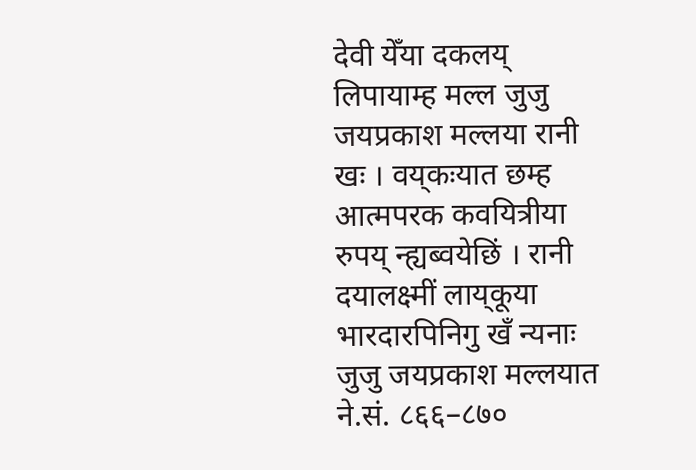देवी येँया दकलय् लिपायाम्ह मल्ल जुजु जयप्रकाश मल्लया रानी खः । वय्‌कःयात छम्ह आत्मपरक कवयित्रीया रुपय् न्ह्यब्वयेछिं । रानी दयालक्ष्मीं लाय्‌कूया भारदारपिनिगु खँ न्यनाः जुजु जयप्रकाश मल्लयात ने.सं. ८६६–८७०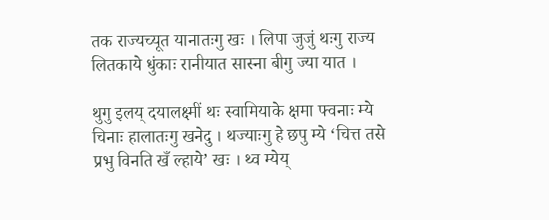तक राज्यच्यूत यानातःगु खः । लिपा जुजुं थःगु राज्य लितकाये धुंकाः रानीयात सास्ना बीगु ज्या यात ।

थुगु इलय् दयालक्ष्मीं थः स्वामियाके क्षमा फ्वनाः म्ये चिनाः हालातःगु खनेदु । थज्याःगु हे छपु म्ये ‘चित्त तसे प्रभु विनति खँ ल्हाये’ खः । थ्व म्येय्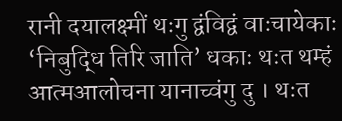रानी दयालक्ष्मीं थःगु द्वंविद्वं वाःचायेकाः ‘निबुद्धि तिरि जाति’ धकाः थःत थम्हं आत्मआलोचना यानाच्वंगु दु । थःत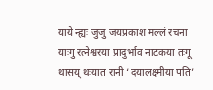याये न्ह्यः जुजु जयप्रकाश मल्लं रचना याःगु रत्नेश्वरया प्रादुर्भाव नाटकया तःगू थासय् थःयात रानी ‘दयालक्ष्मीया पति’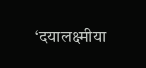‘दयालक्ष्मीया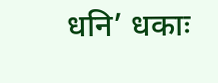धनि’ धकाः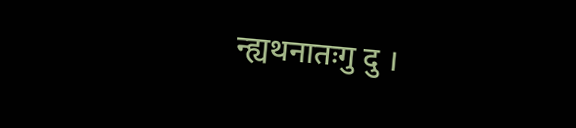न्ह्यथनातःगु दु ।